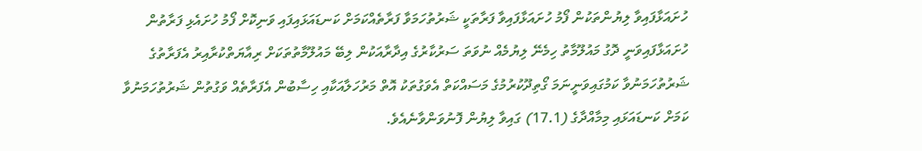ހުށައަޅާފައިވާ ލިޔުންތަކުން ފޯމު ހުށައަޅާފައިވާ ފަރާތަކީ ޝަރުތުހަމަވާ ފަރާތެއްކަމަށް ކަނޑައަޅައިފައި ވަނިކޮށް ފޯމު ހުށައެޅި ފަރާތުން ހުށައަޅާފައިވަނީ ދޮގު މައުލޫމާތު ހިމެނޭ ލިޔުމެއް ނުވަތަ ސަރުކާރުގެ އިދާރާއަކުން ލިބޭ މައުލޫމާތުތަކަށް ރިއާޔަތްކުރާއިރު އެފަރާތުގެ ޝަރުތުހަމަނުވާ ކަމުގައިވަނީނަމަ ގޯތިދޫކުރުމުގެ މަސައްކަތް އެވަގުތަކު އޮތް މަރުހަލާއަކާއި ހިސާބުން އެފަރާތެއް ވަގުތުން ޝަރުތުހަމަނުވާ ކަމަށް ކަނޑައަޅައި މިމާއްދާގެ (17.1) ގައިވާ ލިޔުން ފޮނުވަންވާނެއެވެ.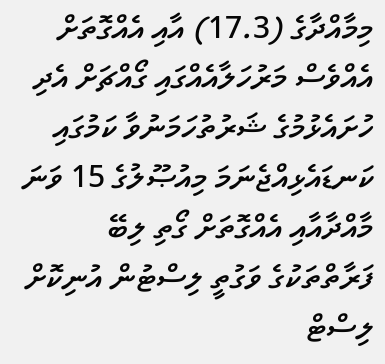މިމާއްދާގެ (17.3) އާއި އެއްގޮތަށް އެއްވެސް މަރުހަލާއެއްގައި ގޯއްޗަށް އެދި ހުށައެޅުމުގެ ޝަރުތުހަމަނުވާ ކަމުގައި ކަނޑައެޅިއްޖެނަމަ މިއުޞޫލުގެ 15 ވަނަ މާއްދާއާއި އެއްގޮތަށް ގޯތި ލިބޭ ފަރާތްތަކުގެ ވަގުތީ ލިސްޓުން އުނިކޮށް ލިސްޓް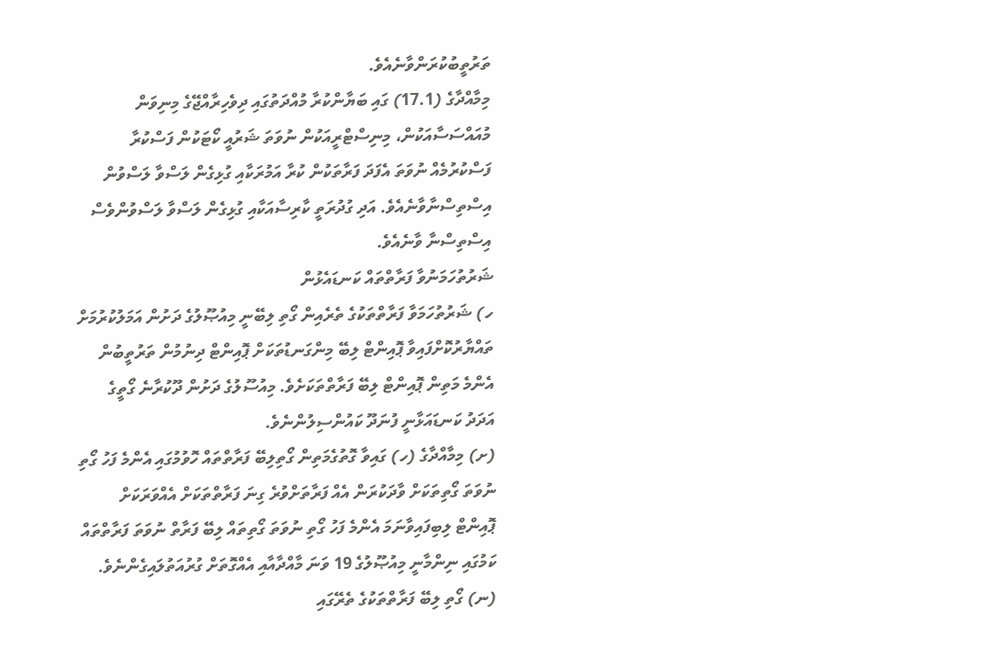ތަރުތީބުކުރަންވާނެއެވެ.
މިމާއްދާގެ (17.1) ގައި ބަޔާންކުރާ މުއްދަތުގައި ދިވެހިރާއްޖޭގެ މިނިވަން މުއައްސަސާއަކުން، މިނިސްޓްރީއަކުން ނުވަތަ ޝަރުއީ ކޯޓަކުން ފަސްކުރާ ފަސްކުރުމެއް ނުވަތަ އެފަދަ ފަރާތަކުން ކުރާ އަމުރަކާއި ގުޅިގެން ލަސްވާ ލަސްވުން އިސްތިސްނާވާނެއެވެ. އަދި ގުދުރަތީ ކާރިސާއަކާއި ގުޅިގެން ލަސްވާ ލަސްވުންވެސް އިސްތިސްނާ ވާނެއެވެ.
ޝަރުތުހަމަނުވާ ފަރާތްތައް ކަނޑައެޅުން
ހ) ޝަރުތުހަމަވާ ފަރާތްތަކުގެ ތެރެއިން ގޯތި ލިބޭނީ މިއުޞޫލުގެ ދަށުން އަމަލުކުރުމަށް ތައްޔާރުކޮށްފައިވާ ޕޮއިންޓް ލިބޭ މިންގަނޑުތަކަށް ޕޮއިންޓް ދިނުމުން ތަރުތީބުން އެންމެ މަތިން ޕޮއިންޓް ލިބޭ ފަރާތްތަކަށެވެ. މިއުސޫލުގެ ދަށުން ދޫކުރާނެ ގޯތީގެ އަދަދު ކަނޑައަޅާނީ ފުނަދޫ ކައުންސިލުންނެވެ.
(ށ) މިމާއްދާގެ (ހ) ގައިވާ ގޮތުގެމަތިން ގޯތިލިބޭ ފަރާތްތައް ހޮވުމުގައި އެންމެ ފަހު ގޯތި ނުވަތަ ގޯތިތަކަށް ވާދަކުރަން އެއް ފަރާތަށްވުރެ ގިނަ ފަރާތްތަކަށް އެއްވަރަކަށް ޕޮއިންޓް ލިބިފައިވާނަމަ އެންމެ ފަހު ގޯތި ނުވަތަ ގޯތިތައް ލިބޭ ފަރާތް ނުވަތަ ފަރާތްތައް ކަމުގައި ނިންމާނީ މިއުޞޫލުގެ 19 ވަނަ މާއްދާއާއި އެއްގޮތަށް ގުރުއަތުލައިގެންނެވެ.
(ނ) ގޯތި ލިބޭ ފަރާތްތަކުގެ ތެރޭގައި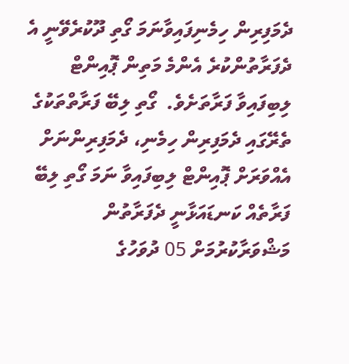ދެމަފިރިން ހިމެނިފައިވާނަމަ ގޯތި ދޫކުރެވޭނީ އެ ދެފަރާތުންކުރެ އެންމެ މަތިން ޕޮއިންޓް ލިބިފައިވާ ފަރާތަށެވެ.  ގޯތި ލިބޭ ފަރާތްތަކުގެ ތެރޭގައި ދެމަފިރިން ހިމެނި، ދެމަފިރިންނަށް އެއްވަރަށް ޕޮއިންޓް ލިބިފައިވާ ނަމަ ގޯތި ލިބޭ ފަރާތެއް ކަނޑައަޅާނީ ދެފަރާތުން މަޝްވަރާކުރުމަށް 05 ދުވަހުގެ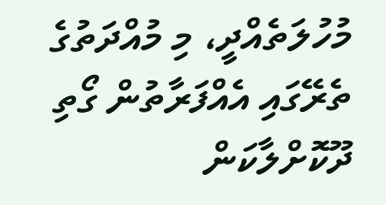މުހުލަތެއްދީ، މި މުއްދަތުގެ ތެރޭގައި އެއްފަރާތުން ގޯތި ދޫކޮށްލާކަން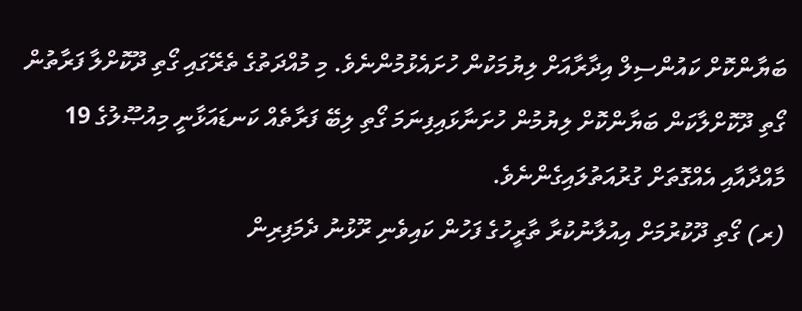ބަޔާންކޮށް ކައުންސިލް އިދާރާއަށް ލިޔުމަކުން ހުށައެޅުމުންނެވެ. މި މުއްދަތުގެ ތެރޭގައި ގޯތި ދޫކޮށްލާ ފަރާތުން ގޯތި ދޫކޮށްލާކަން ބަޔާންކޮށް ލިޔުމުން ހުށަނާޅައިފިނަމަ ގޯތި ލިބޭ ފަރާތެއް ކަނޑައަޅާނީ މިއުޞޫލުގެ 19 މާއްދާއާއި އެއްގޮތަށް ގުރުއަތުލައިގެންނެވެ.
(ރ) ގޯތި ދޫކުރުމަށް އިއުލާނުކުރާ ތާރީހުގެ ފަހުން ކައިވެނި ރޫޅުނު ދެމަފިރިން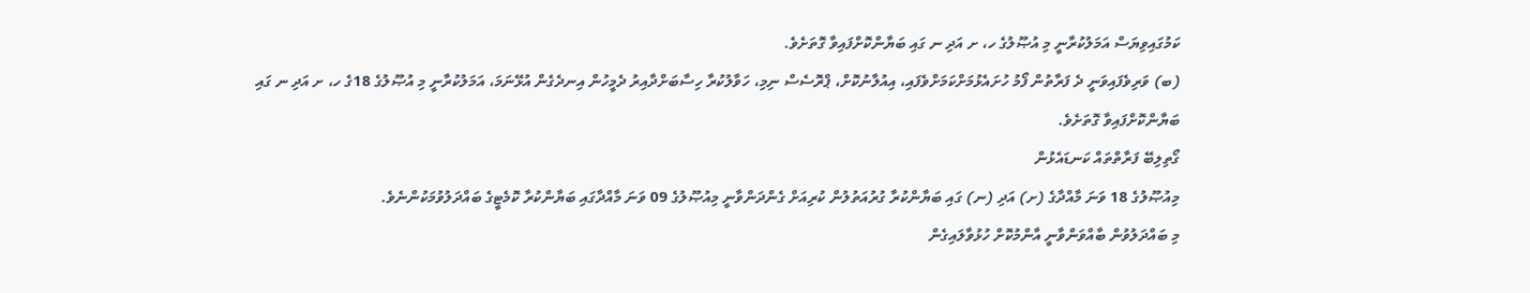ކަމުގައިވިޔަސް އަމަލުކުރާނީ މި އުޞޫލުގެ ހ، ށ އަދި ނ ގައި ބަޔާންކޮށްފައިވާ ގޮތަށެވެ.
(ބ) ވަރިވެފައިވަނީ ދެ ފަރާތުން ފޯމު ހުށައެޅުމަށްކަމަށްވެފައި، އިއުލާނުކޮށް، ޕްރޮސެސް ނިމި، ހަވާލުކުރާ ހިސާބަށްދާއިރު ދެމީހުން އިނދެގެން އުޅޭނަމަ، އަމަލުކުރާނީ މި އުޞޫލުގެ 18ގެ ހ، ށ އަދި ނ ގައި ބަޔާންކޮށްފައިވާ ގޮތަށެވެ.
ގޯތިލިބޭ ފަރާތްތައް ކަނޑައެޅުން
މިއުޞޫލުގެ 18 ވަނަ މާއްދާގެ (ށ) އަދި (ނ) ގައި ބަޔާންކުރާ ގުރުއަތުލުން ކުރިއަށް ގެންދަންވާނީ މިއުޞޫލުގެ 09 ވަނަ މާއްދާގައި ބަޔާންކުރާ ކޮމެޓީގެ ބައްދަލުވުމަކުންނެވެ.
މި ބައްދަލުވުން ބާއްވަންވާނީ އާންމުކޮށް ހުޅުވާލައިގެން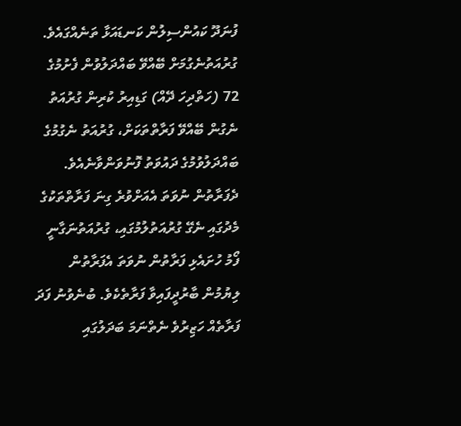ފުނަދޫ ކައުންސިލުން ކަނޑައަޅާ ތަނެއްގައެވެ.
ގުރުއަތުނެގުމަށް ބޭއްވޭ ބައްދަލުވުން ފެށުމުގެ 72 (ހަތްދިހަ ދޭއް) ގަޑިއިރު ކުރިން ގުރުއަތު ނެގުން ބޭއްވޭ ފަރާތްތަކަށް، ގުރުއަތު ނެގުމުގެ ބައްދަލުވުމުގެ ދައުވަތު ފޮނުވަންވާނެއެވެ.
ދެފަރާތުން ނުވަތަ އެއަށްވުރެ ގިނަ ފަރާތްތަކުގެ މެދުގައި ނެގޭ ގުރުއަތުލުމުގައި، ގުރުއަތުނަގާނީ ފޯމު ހުށައެޅި ފަރާތުން ނުވަތަ އެފަރާތުން ލިޔުމުން ބާރުދީފައިވާ ފަރާތެކެވެ. ބުނެވުނު ފަދަ ފަރާތެއް ހަޒިރުވެ ނެތްނަމަ ބަދަލުގައި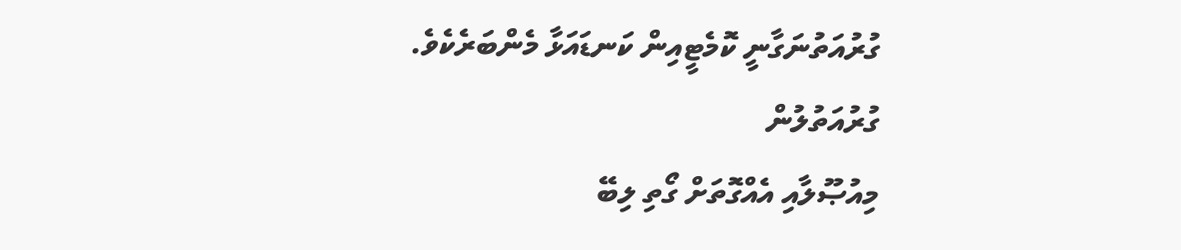ގުރުއަތުނަގާނީ ކޮމެޓީއިން ކަނޑައަޅާ މެންބަރެކެވެ.
ގުރުއަތުލުން
މިއުޞޫލާއި އެއްގޮތަށް ގޯތި ލިބޭ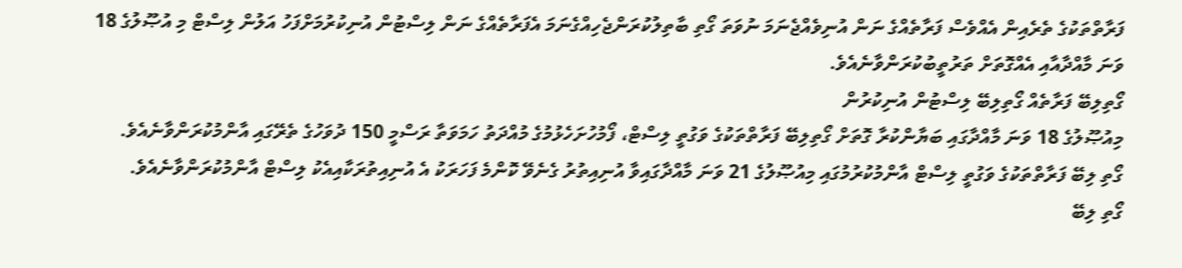ފަރާތްތަކުގެ ތެރެއިން އެއްވެސް ފަރާތެއްގެ ނަން އުނިވެއްޖެނަމަ ނުވަތަ ގޯތި ބާތިލުކުރަންޖެހިއްގެނަމަ އެފަރާތެއްގެ ނަން ލިސްޓުން އުނިކުރުމަށްފަހު އަލުން ލިސްޓް މި އުޞޫލުގެ 18 ވަނަ މާއްދާއާއި އެއްގޮތަށް ތަރުތީބުކުރަންވާނެއެވެ.
ގޯތިލިބޭ ފަރާތެއް ގޯތިލިބޭ ލިސްޓުން އުނިކުރުން
މިއުޞޫލުގެ 18 ވަނަ މާއްދާގައި ބަޔާންކުރާ ގޮތަށް ގޯތިލިބޭ ފަރާތްތަކުގެ ވަގުތީ ލިސްޓް، ފޯމުހުށަހެޅުމުގެ މުއްދަތު ހަމަވަތާ ރަސްމީ 150 ދުވަހުގެ ތެރޭގައި އާންމުކުރަންވާނެއެވެ.
ގޯތި ލިބޭ ފަރާތްތަކުގެ ވަގުތީ ލިސްޓް އާންމުކުރުމުގައި މިއުޞޫލުގެ 21 ވަނަ މާއްދާގައިވާ އުނިއިތުރު ގެނެވޭ ކޮންމެ ފަހަރަކު އެ އުނިއިތުރަކާއިއެކު ލިސްޓް އާންމުކުރަންވާނެއެވެ.
ގޯތި ލިބޭ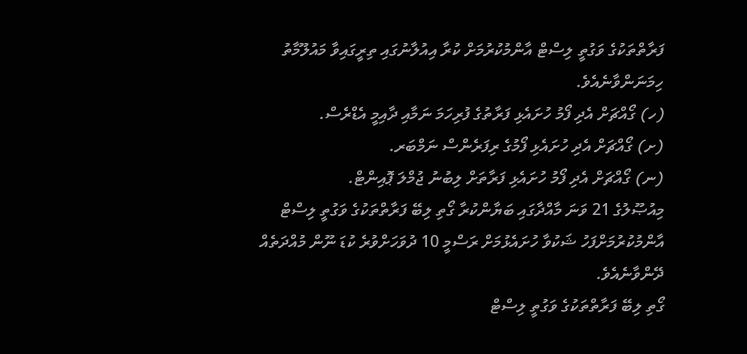ފަރާތްތަކުގެ ވަގުތީ ލިސްޓް އާންމުކުރުމަށް ކުރާ އިއުލާނުގައި ތިރީގައިވާ މައުލޫމާތު ހިމަނަންވާނެއެވެ.
(ހ) ގޯއްޗަށް އެދި ފޯމު ހުށައެޅި ފަރާތުގެ ފުރިހަމަ ނަމާއި ދާއިމީ އެޑްރެސް.
(ށ) ގޯއްޗަށް އެދި ހުށައެޅި ފޯމުގެ ރިފަރެންސް ނަމްބަރ.
(ނ) ގޯއްޗަށް އެދި ފޯމު ހުށައެޅި ފަރާތަށް ލިބުނު ޖުމްލަ ޕޮއިންޓް.
މިއުޞޫލުގެ 21 ވަނަ މާއްދާގައި ބަޔާންކުރާ ގޯތި ލިބޭ ފަރާތްތަކުގެ ވަގުތީ ލިސްޓް އާންމުކުރުމަށްފަހު ޝަކުވާ ހުށައެޅުމަށް ރަސްމީ 10 ދުވަހަށްވުރެ ކުޑަ ނޫން މުއްދަތެއް ދޭންވާނެއެވެ.
ގޯތި ލިބޭ ފަރާތްތަކުގެ ވަގުތީ ލިސްޓް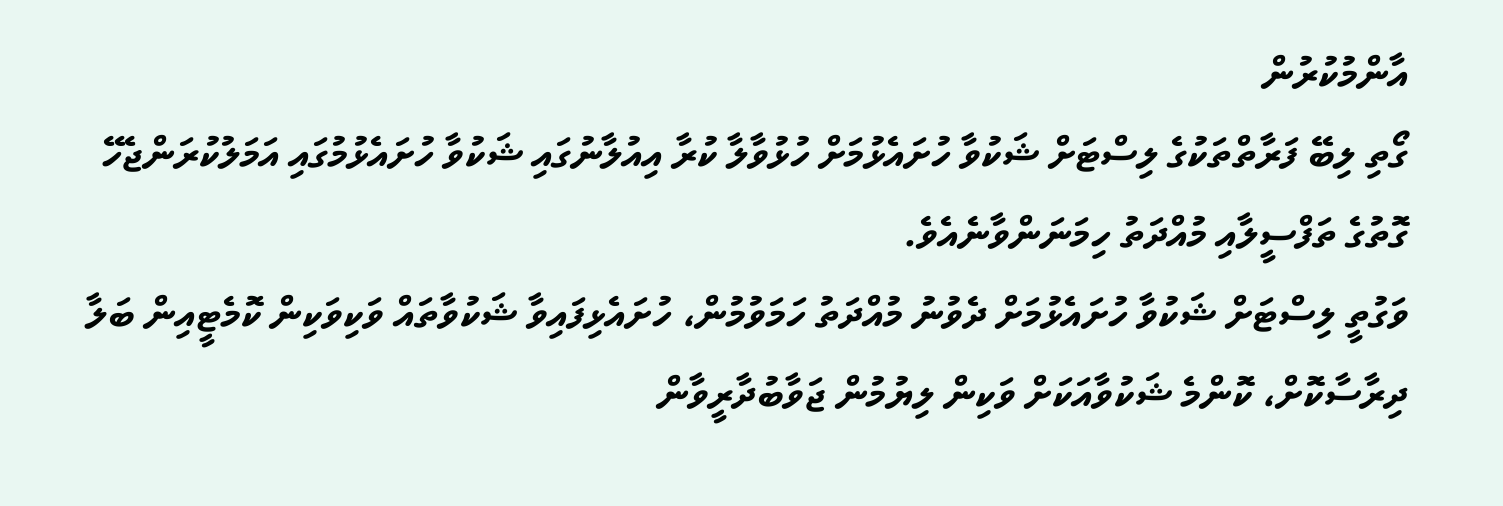އާންމުކުރުން
ގޯތި ލިބޭ ފަރާތްތަކުގެ ލިސްޓަށް ޝަކުވާ ހުށައެޅުމަށް ހުޅުވާލާ ކުރާ އިއުލާނުގައި ޝަކުވާ ހުށައެޅުމުގައި އަމަލުކުރަންޖެހޭ ގޮތުގެ ތަފްސީލާއި މުއްދަތު ހިމަނަންވާނެއެވެ.
ވަގުތީ ލިސްޓަށް ޝަކުވާ ހުށައެޅުމަށް ދެވުނު މުއްދަތު ހަމަވުމުން، ހުށައެޅިފައިވާ ޝަކުވާތައް ވަކިވަކިން ކޮމެޓީއިން ބަލާ ދިރާސާކޮށް، ކޮންމެ ޝަކުވާއަކަށް ވަކިން ލިޔުމުން ޖަވާބުދާރީވާން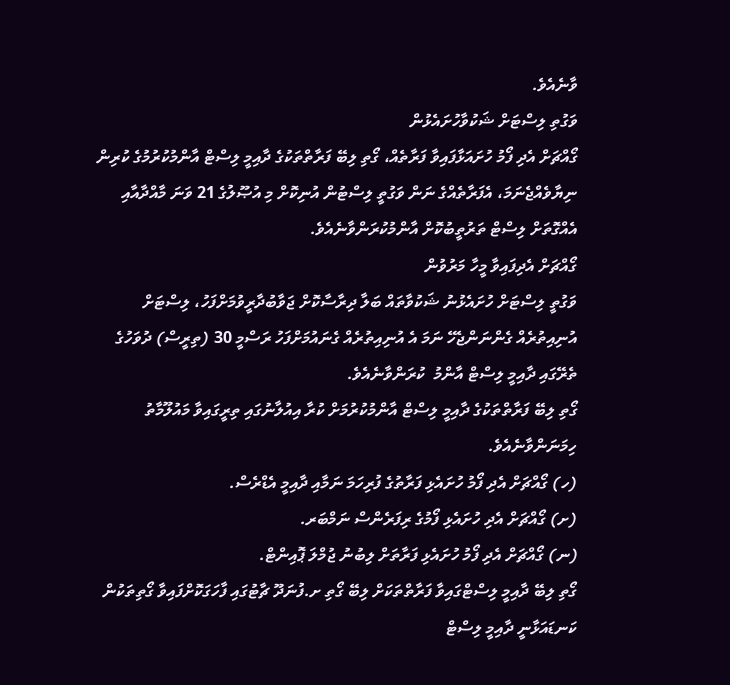ވާނެއެވެ.
ވަގުތި ލިސްޓަށް ޝަކުވާހުށައެޅުން
ގޯއްޗަށް އެދި ފޯމު ހުށައަޅާފައިވާ ފަރާތެއް، ގޯތި ލިބޭ ފަރާތްތަކުގެ ދާއިމީ ލިސްޓް އާންމުކުރުމުގެ ކުރިން ނިޔާވެއްޖެނަމަ، އެފަރާތެއްގެ ނަން ވަގުތީ ލިސްޓުން އުނިކޮށް މި އުޞޫލުގެ 21 ވަނަ މާއްދާއާއި އެއްގޮތަށް ލިސްޓް ތަރުތީބުކޮށް އާންމުކުރަންވާނެއެވެ.
ގޯއްޗަށް އެދިފައިވާ މީހާ މަރުވުން
ވަގުތީ ލިސްޓަށް ހުށައެޅުނު ޝަކުވާތައް ބަލާ ދިރާސާކޮށް ޖަވާބުދާރީވުމަށްފަހު، ލިސްޓަށް އުނިއިތުރެއް ގެންނަންޖެހޭ ނަމަ އެ އުނިއިތުރެއް ގެނައުމަށްފަހު ރަސްމީ 30 (ތިރީސް) ދުވަހުގެ ތެރޭގައި ދާއިމީ ލިސްޓް އާންމު  ކުރަންވާނެއެވެ.
ގޯތި ލިބޭ ފަރާތްތަކުގެ ދާއިމީ ލިސްޓް އާންމުކުރުމަށް ކުރާ އިއުލާނުގައި ތިރީގައިވާ މައުލޫމާތު ހިމަނަންވާނެއެވެ.
(ހ) ގޯއްޗަށް އެދި ފޯމު ހުށައެޅި ފަރާތުގެ ފުރިހަމަ ނަމާއި ދާއިމީ އެޑްރެސް.
(ށ) ގޯއްޗަށް އެދި ހުށައެޅި ފޯމުގެ ރިފަރެންސް ނަމްބަރ.
(ނ) ގޯއްޗަށް އެދި ފޯމު ހުށައެޅި ފަރާތަށް ލިބުނު ޖުމްލަ ޕޮއިންޓް.
ގޯތި ލިބޭ ދާއިމީ ލިސްޓްގައިވާ ފަރާތްތަކަށް ލިބޭ ގޯތި ށ.ފުނަދޫ ޗާޓުގައި ފާހަގަކޮށްފައިވާ ގޯތިތަކުން ކަނޑައަޅާނީ ދާއިމީ ލިސްޓް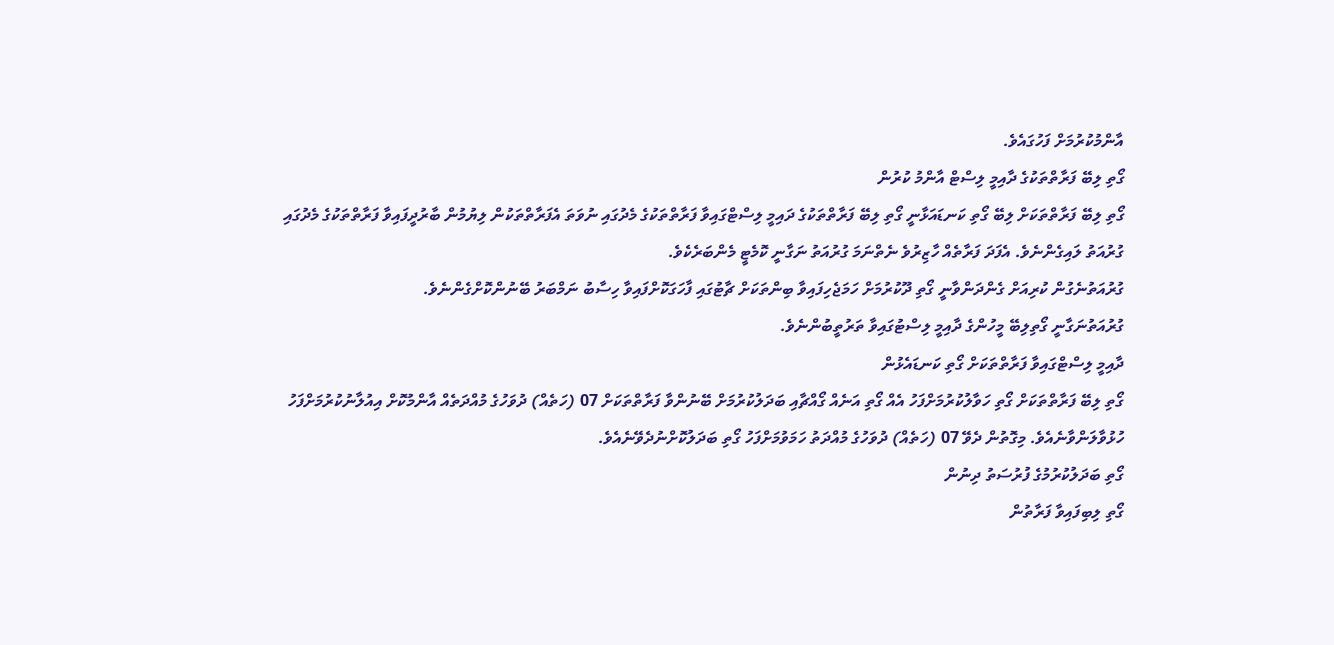އާންމުކުރުމަށް ފަހުގައެވެ.
ގޯތި ލިބޭ ފަރާތްތަކުގެ ދާއިމީ ލިސްޓް އާންމު ކުރުން
ގޯތި ލިބޭ ފަރާތްތަކަށް ލިބޭ ގޯތި ކަނޑައަޅާނީ ގޯތި ލިބޭ ފަރާތްތަކުގެ ދައިމީ ލިސްޓްގައިވާ ފަރާތްތަކުގެ މެދުގައި ނުވަތަ އެފަރާތްތަކުން ލިޔުމުން ބާރުދީފައިވާ ފަރާތްތަކުގެ މެދުގައި ގުރުއަތު ލައިގެންނެވެ. އެފަދަ ފަރާތެއް ހާޒިރުވެ ނެތްނަމަ ގުރުއަތު ނަގާނީ ކޮމެޓީ މެންބަރެކެވެ.
ގުރުއަތުނެގުން ކުރިއަށް ގެންދަންވާނީ ގޯތި ދޫކުރުމަށް ހަމަޖެހިފައިވާ ބިންތަކަށް ޗާޓުގައި ފާހަގަކޮށްފައިވާ ހިސާބު ނަމްބަރު ބޭނުންކޮށްގެންނެވެ.
ގުރުއަތުނަގާނީ ގޯތިލިބޭ މީހުންގެ ދާއިމީ ލިސްޓުގައިވާ ތަރުތީބުންނެވެ.
ދާއިމީ ލިސްޓްގައިވާ ފަރާތްތަކަށް ގޯތި ކަނޑައެޅުން
ގޯތި ލިބޭ ފަރާތްތަކަށް ގޯތި ހަވާލުކުރުމަށްފަހު އެއް ގޯތި އަނެއް ގޯއްޗާއި ބަދަލުކުރުމަށް ބޭނުންވާ ފަރާތްތަކަށް 07 (ހަތެއް) ދުވަހުގެ މުއްދަތެއް އާންމުކޮށް އިއުލާނުކުރުމަށްފަހު ހުޅުވާލަންވާނެއެވެ. މިގޮތުން ދެވޭ 07 (ހަތެއް) ދުވަހުގެ މުއްދަތު ހަމަވުމަށްފަހު ގޯތި ބަދަލުކޮށްނުދެވޭނެއެވެ.
ގޯތި ބަދަލުކުރުމުގެ ފުރުސަތު ދިނުން
ގޯތި ލިބިފައިވާ ފަރާތުން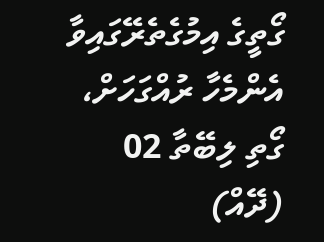ގޯތީގެ އިމުގެތެރޭގައިވާ އެންމެހާ ރުއްގަހަށް، ގޯތި ލިބޭތާ 02 (ދޭއް)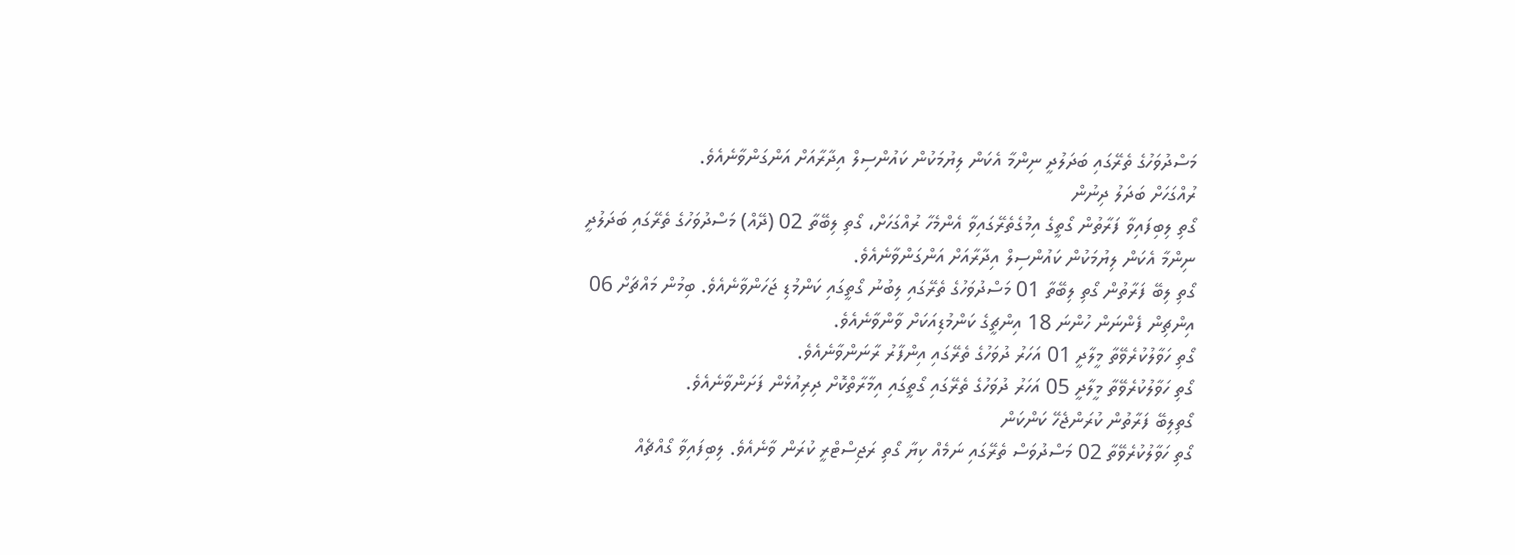މަސްދުވަހުގެ ތެރޭގައި ބަދަލުދީ ނިންމާ އެކަން ލިޔުމަކުން ކައުންސިލް އިދާރާއަށް އަންގަންވާނެއެވެ.
ރުއްގަހަށް ބަދަލު ދިނުން
ގޯތި ލިބިފައިވާ ފަރާތުން ގޯތީގެ އިމުގެތެރޭގައިވާ އެންމެހާ ރުއްގަހަށް، ގޯތި ލިބޭތާ 02 (ދޭއް) މަސްދުވަހުގެ ތެރޭގައި ބަދަލުދީ ނިންމާ އެކަން ލިޔުމަކުން ކައުންސިލް އިދާރާއަށް އަންގަންވާނެއެވެ.
ގޯތި ލިބޭ ފަރާތުން ގޯތި ލިބޭތާ 01 މަސްދުވަހުގެ ތެރޭގައި ލިބުނު ގޯތީގައި ކަންމުޑި ޖަހަންވާނެއެވެ. ބިމުން މައްޗަށް 06 އިންޗިން ފެންނަން ހުންނަ 18 އިންޗީގެ ކަންމުޑިއަކަށް ވާންވާނެއެވެ.
ގޯތި ހަވާލުކުރެވޭތާ މީލާދީ 01 އަހަރު ދުވަހުގެ ތެރޭގައި އިންފާރު ރާނަންވާނެއެވެ.
ގޯތި ހަވާލުކުރެވޭތާ މީލާދީ 05 އަހަރު ދުވަހުގެ ތެރޭގައި ގޯތީގައި އިމާރާތްކޮށް ދިރިއުޅެން ފަށަންވާނެއެވެ.
ގޯތިލިބޭ ފަރާތުން ކުރަންޖެހޭ ކަންކަން
ގޯތި ހަވާލުކުރެވޭތާ 02 މަސްދުވަސް ތެރޭގައި ނަމެއް ކިޔާ ގޯތި ރަޖިސްޓްރީ ކުރަން ވާނެއެވެ. ލިބިފައިވާ ގޯއްޗެއް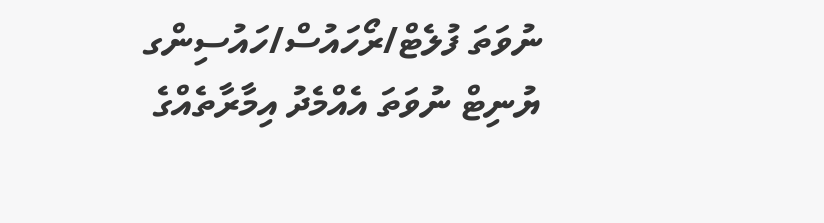ނުވަތަ ފުލެޓް/ރޯހައުސް/ހައުސިންގ ޔުނިޓް ނުވަތަ އެއްމެދު އިމާރާތެއްގެ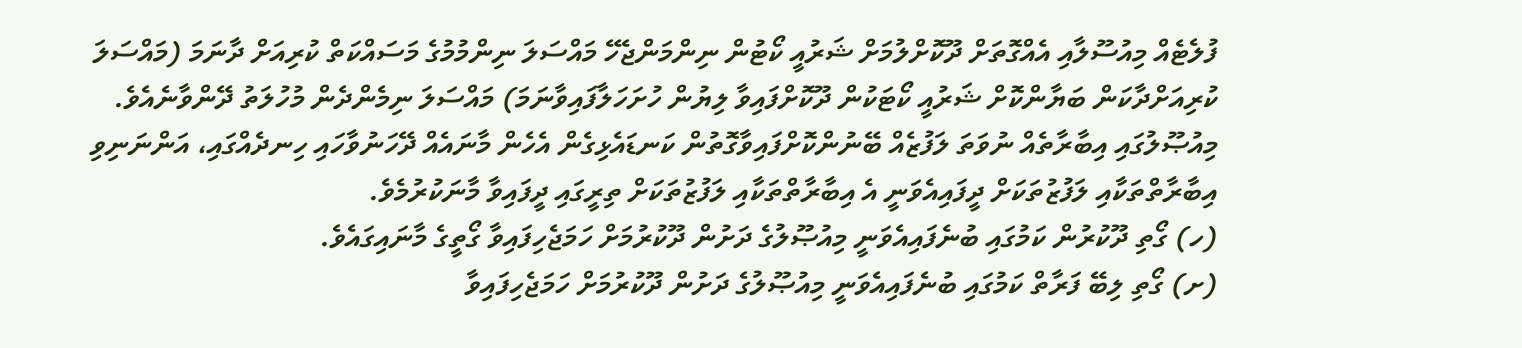ފުލެޓެއް މިއުސޫލާއި އެއްގޮތަށް ދޫކޮށްލުމަށް ޝަރުއީ ކޯޓުން ނިންމަންޖެހޭ މައްސަލަ ނިންމުމުގެ މަސައްކަތް ކުރިއަށް ދާނަމަ (މައްސަލަ ކުރިއަށްދާކަން ބަޔާންކޮށް ޝަރުއީ ކޯޓަކުން ދޫކޮށްފައިވާ ލިޔުން ހުށަހަލާފައިވާނަމަ) މައްސަލަ ނިމެންދެން މުހުލަތު ދޭންވާނެއެވެ.
މިއުޞޫލުގައި އިބާރާތެއް ނުވަތަ ލަފުޒެއް ބޭނުންކޮށްފައިވާގޮތުން ކަނޑައެޅިގެން އެހެން މާނައެއް ދޭހަނުވާހައި ހިނދެއްގައި، އަންނަނިވި އިބާރާތްތަކާއި ލަފުޒުތަކަށް ދީފައިއެވަނީ އެ އިބާރާތްތަކާއި ލަފުޒުތަކަށް ތިރީގައި ދީފައިވާ މާނަކުރުމެވެ.
(ހ) ގޯތި ދޫކުރުން ކަމުގައި ބުނެފައިއެވަނީ މިއުޞޫލުގެ ދަށުން ދޫކުރުމަށް ހަމަޖެހިފައިވާ ގޯތީގެ މާނައިގައެވެ.
(ށ) ގޯތި ލިބޭ ފަރާތް ކަމުގައި ބުނެފައިއެވަނީ މިއުޞޫލުގެ ދަށުން ދޫކުރުމަށް ހަމަޖެހިފައިވާ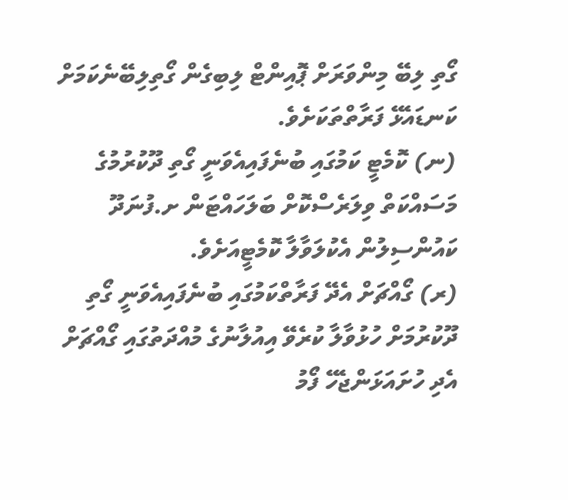ގޯތި ލިބޭ މިންވަރަށް ޕޮއިންޓް ލިބިގެން ގޯތިލިބޭނެކަމަށް ކަނޑައެޅޭ ފަރާތްތަކަށެވެ.
(ނ) ކޮމެޓީ ކަމުގައި ބުނެފައިއެވަނީ ގޯތި ދޫކުރުމުގެ މަސައްކަތް ވިލަރެސްކޮށް ބަލަހައްޓަން ށ.ފުނަދޫ ކައުންސިލުން އެކުލަވާލާ ކޮމެޓީއަށެވެ.
(ރ) ގޯއްޗަށް އެދޭ ފަރާތްކަމުގައި ބުނެފައިއެވަނީ ގޯތި ދޫކުރުމަށް ހުޅުވާލާ ކުރެވޭ އިއުލާނުގެ މުއްދަތުގައި ގޯއްޗަށް އެދި ހުށައަޅަންޖެހޭ ފޯމު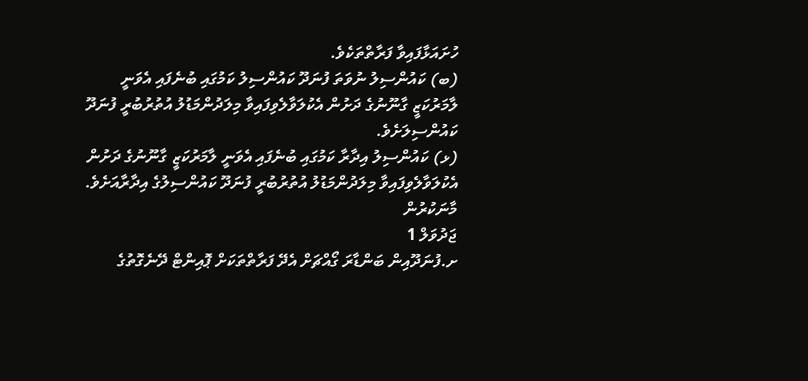ހުށައަޅާފައިވާ ފަރާތްތަކެވެ.
(ބ) ކައުންސިލު ނުވަތަ ފުނަދޫ ކައުންސިލު ކަމުގައި ބުނެފައި އެވަނީ ލާމަރުކަޒީ ގާނޫނުގެ ދަށުން އެކުލަވާލެވިފައިވާ މިލަދުންމަޑުލު އުތުރުބުރީ ފުނަދޫ ކައުންސިލަށެވެ.
(ޅ) ކައުންސިލު އިދާރާ ކަމުގައި ބުނެފައި އެވަނީ ލާމަރުކަޒީ ގާނޫނުގެ ދަށުން އެކުލަވާލެވިފައިވާ މިލަދުންމަޑުލު އުތުރުބުރީ ފުނަދޫ ކައުންސިލުގެ އިދާރާއަށެވެ.
މާނަކުރުން
ޖަދުވަލް 1
ށ.ފުނަދޫއިން ބަންޑާރަ ގޯއްޗަށް އެދޭ ފަރާތްތަކަށް ޕޮއިންޓް ދޭނެގޮތުގެ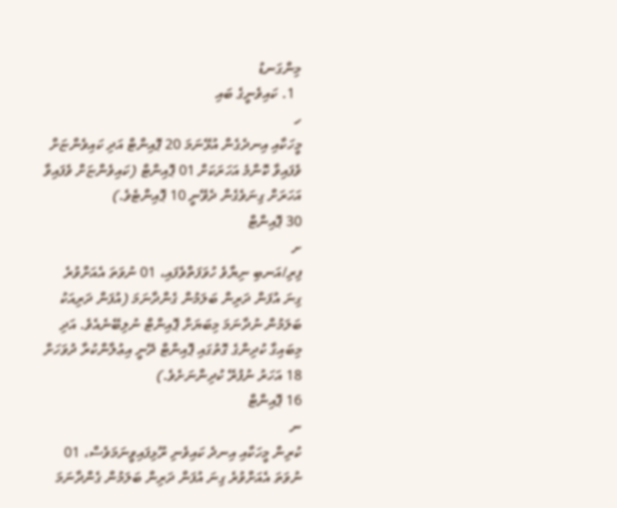މިންގަނޑު
  1. ކައިވެނީގެ ބައި
ހ
މީހަކާއި އިނދެގެން އުޅޭނަމަ 20 ޕޮއިންޓް އަދި ކައިވެންޏަށް ވެފައިވާ ކޮންމެ އަހަރަކަށް 01 ޕޮއިންޓް (ކައިވެންޏަށް ވެފައިވާ އަހަރަށް ގިނަވެގެން ދެވޭނީ 10 ޕޮއިންޓެވެ.)
30 ޕޮއިންޓް
ށ
ފިރި/އަނބި ނިޔާވެ ހުވަފަތްވެފައި، 01 ނުވަތަ އެއަށްވުރެ ގިނަ އުފަން ދަރިން ބަލަމުން ގެންދާނަމަ (އުފަން ދަރިއަކު ބަލަމުން ނުދާނަމަ މިބަޔަށް ޕޮއިންޓް ނުލިބޭނެއެވެ. އަދި މިބައިގާ ކުދިންގެ ގޮތުގައި ޕޮއިންޓް ދޭނީ އިޢުލާންކުރާ ދުވަހަށް 18 އަހަރު ނުފުރޭ ކުދިންނަށެވެ.)
16 ޕޮއިންޓް
ނ
ކުރިން މީހަކާއި އިނދެ ކައިވެނި ރޫޅިފައިވީނަމަވެސް، 01 ނުވަތަ އެއަށްވުރެ ގިނަ އުފަން ދަރިން ބަލަމުން ގެންދާނަމަ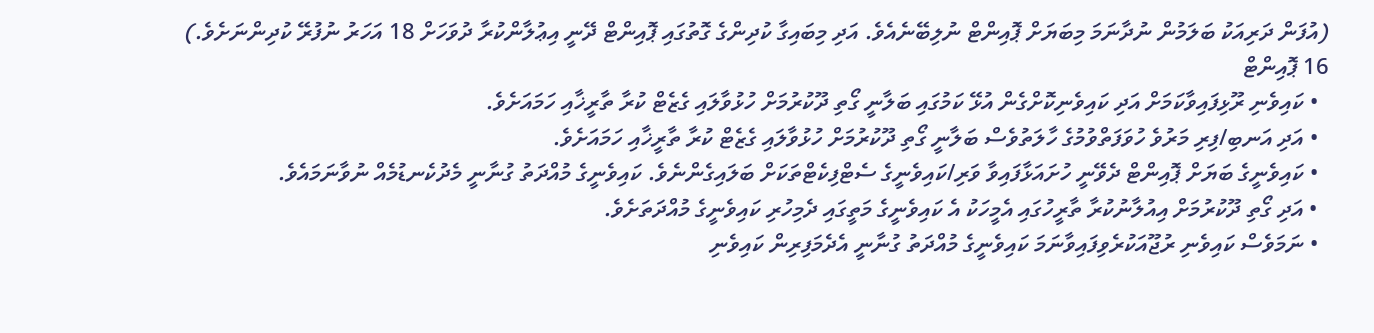(އުފަން ދަރިއަކު ބަލަމުން ނުދާނަމަ މިބަޔަށް ޕޮއިންޓް ނުލިބޭނެއެވެ. އަދި މިބައިގާ ކުދިންގެ ގޮތުގައި ޕޮއިންޓް ދޭނީ އިޢުލާންކުރާ ދުވަހަށް 18 އަހަރު ނުފުރޭ ކުދިންނަށެވެ.)
16 ޕޮއިންޓް
  • ކައިވެނި ރޫޅިފައިވާކަމަށް އަދި ކައިވެނިކޮށްގެން އުޅޭ ކަމުގައި ބަލާނީ ގޯތި ދޫކުރުމަށް ހުޅުވާލައި ގެޒެޓް ކުރާ ތާރީޚާއި ހަމައަށެވެ.
  • އަދި އަނބި/ފިރި މަރުވެ ހުވަފަތްވުމުގެ ހާލަތުވެސް ބަލާނީ ގޯތި ދޫކުރުމަށް ހުޅުވާލައި ގެޒެޓް ކުރާ ތާރީޚާއި ހަމައަށެވެ.
  • ކައިވެނީގެ ބަޔަށް ޕޮއިންޓް ދެވޭނީ ހުށައަޅާފައިވާ ވަރި/ކައިވެނީގެ ސެޓްފިކެޓްތަކަށް ބަލައިގެންނެވެ. ކައިވެނީގެ މުއްދަތު ގުނާނީ މެދުކެނޑުމެއް ނުވާނަމައެވެ.
  • އަދި ގޯތި ދޫކުރުމަށް އިއުލާނުކުރާ ތާރީހުގައި އެމީހަކު އެ ކައިވެނީގެ މަތީގައި ދެމިހުރި ކައިވެނީގެ މުއްދަތަށެވެ.
  • ނަމަވެސް ކައިވެނި ރުޖޫއަކުރެވިފައިވާނަމަ ކައިވެނީގެ މުއްދަތު ގުނާނީ އެދެމަފިރިން ކައިވެނި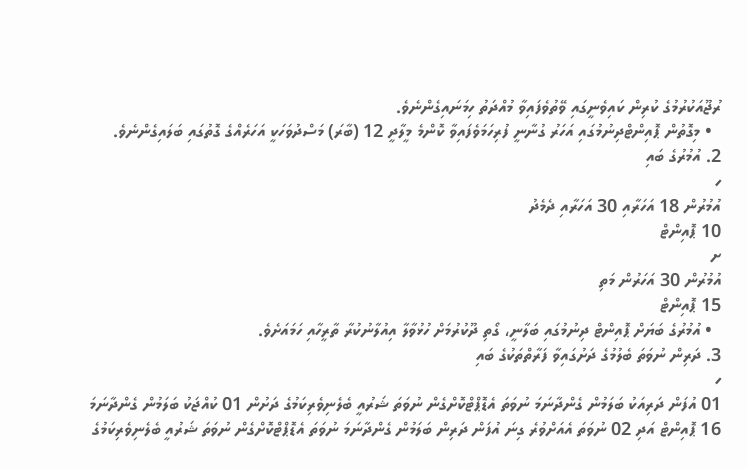ރުޖޫއަކުރުމުގެ ކުރިން ކައިވެނީގައި ވޭތުވެފައިވާ މުއްދަތު ހިމަނައިގެންނެވެ.
  • މިގޮތުން ޕޮއިންޓްދިނުމުގައި އަހަރު ގުނާނީ ފުރިހަމަވެފައިވާ ކޮންމެ މީލާދީ 12 (ބާރަ) މަސްދުވަހަކީ އަހަރެއްގެ ގޮތުގައި ބަލައިގެންނެވެ.
2. އުމުރުގެ ބައި
ހ
އުމުރުން 18 އަހަރާއި 30 އަހަރާއި ދެމެދު
10 ޕޮއިންޓް
ށ
އުމުރުން 30 އަހަރުން މަތި
15 ޕޮއިންޓް
  • އުމުރުގެ ބަޔަށް ޕޮއިންޓް ދިނުމުގައި ބަލާނީ، ގޯތި ދޫކުރުމަށް ހުޅުވާލާ އިއުލާނުކުރާ ތާރީހާއި ހަމައަށެވެ.
3. ދަރިން ނުވަތަ ބެލުމުގެ ދަށުގައިވާ ފަރާތްތަކުގެ ބައި
ހ
01 އުފަން ދަރިއަކު ބަލަމުން ގެންދާނަމަ ނުވަތަ އެޑޮޕްޓްކޮށްގެން ނުވަތަ ޝަރުއީ ބެލެނިވެރިކަމުގެ ދަށުން 01 ކުއްޖަކު ބަލަމުން ގެންދާނަމަ 16 ޕޮއިންޓް އަދި 02 ނުވަތަ އެއަށްވުރެ ގިނަ އުފަން ދަރިން ބަލަމުން ގެންދާނަމަ ނުވަތަ އެޑޮޕްޓްކޮށްގެން ނުވަތަ ޝަރުއީ ބެލެނިވެރިކަމުގެ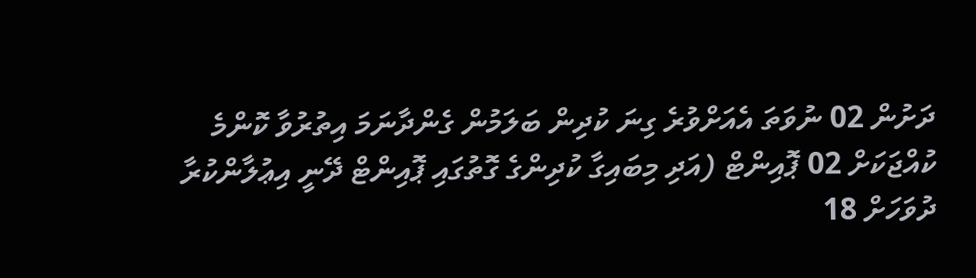ދަށުން 02 ނުވަތަ އެއަށްވުރެ ގިނަ ކުދިން ބަލަމުން ގެންދާނަމަ އިތުރުވާ ކޮންމެ ކުއްޖަކަށް 02 ޕޮއިންޓް (އަދި މިބައިގާ ކުދިންގެ ގޮތުގައި ޕޮއިންޓް ދޭނީ އިޢުލާންކުރާ ދުވަހަށް 18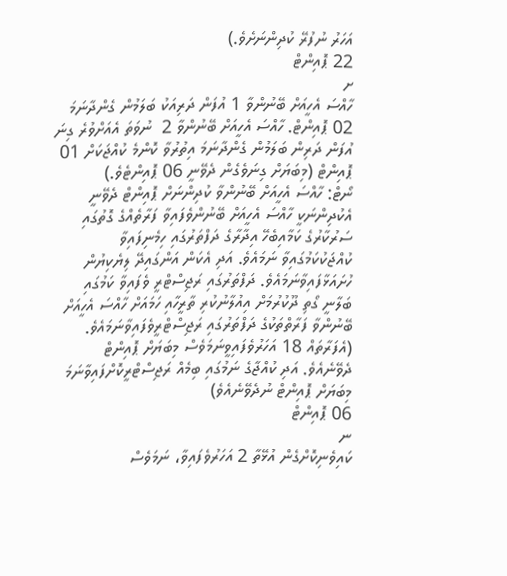އަހަރު ނުފުރޭ ކުދިންނަށެވެ.)
22 ޕޮއިންޓް
ށ
ހާއްސަ އެހީއަށް ބޭނުންވާ 1 އުފަން ދަރިއަކު ބަލަމުން ގެންދާނަމަ 02 ޕޮއިންޓް. ހާއްސަ އެހީއަށް ބޭނުންވާ 2  ނުވަތަ އެއަށްވުރެ ގިނަ އުފަން ދަރިން ބަލަމުން ގެންދާނަމަ އިތުރުވާ ކޮންމެ ކުއްޖަކަށް 01 ޕޮއިންޓް (މިބަޔަށް ގިނަވެގެން ދެވޭނީ 06 ޕޮއިންޓެވެ.)
ނޯޓް: ހާއްސަ އެހީއަށް ބޭނުންވާ ކުދިންނަށް ޕޮއިންޓް ދެވޭނީ އެކުދިންނަކީ ހާއްސަ އެހީއަށް ބޭނުންވެފައިވާ ފަރާތެއްގެ ގޮތުގައި ސަރުކާރުގެ ކަމާއިބެހޭ އިދާރާގެ ދަފްތަރުގައި ހިމެނިފައިވާ ކުއްޖަކުކަމުގައިވާ ނަމައެވެ. އަދި އެކަން އަންގައިދޭ ލިޔެކިޔުން ހުށައަޅާފައިވާނަމައެވެ. ދަފްތަރުގައި ރަޖިސްޓްރީ ވެފައިވާ ކަމުގައި ބަލާނީ ގޯތި ދޫކުރުމަށް އިއުލާނުކުރި ތާރީހާއި ހަމައަށް ހާއްސަ އެހީއަށް ބޭނުންވާ ފަރާތްތަކުގެ ދަފްތަރުގައި ރަޖިސްޓްރީވެފައިވާނަމައެވެ. (އެފަރާތައް 18 އަހަރުވެފައިވީނަމަވެސް މިބަޔަށް ޕޮއިންޓް ދެވޭނެއެވެ. އަދި ކުއްޖާގެ ނަމުގައި ބިމެއް ރަޖިސްޓްރީކޮށްފައިވާނަމަ މިބަޔަށް ޕޮއިންޓް ނުދެވޭނެއެވެ)
06 ޕޮއިންޓް
ނ
ކައިވެނިކޮށްގެން އުޅޭތާ 2 އަހަރުވެފައިވާ، ނަމަވެސް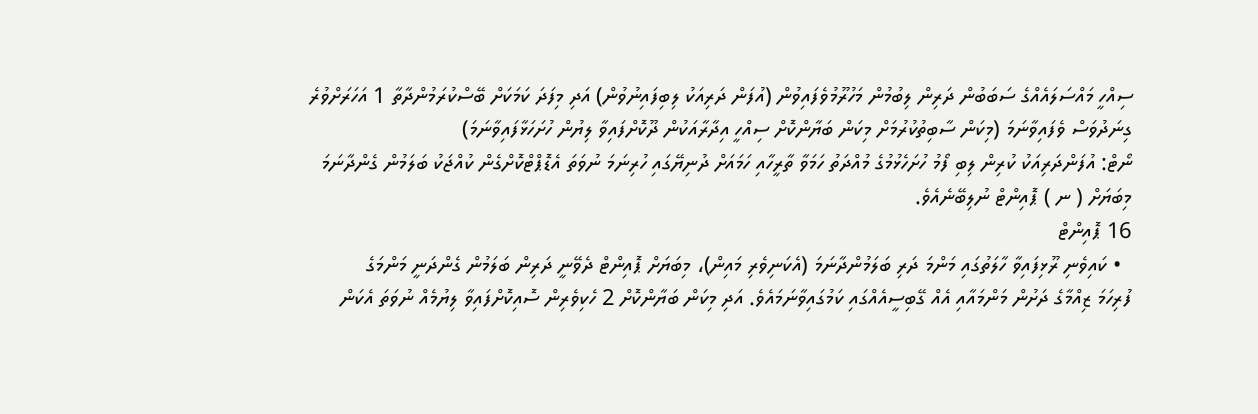ސިއްހީ މައްސަލައެއްގެ ސަބަބުން ދަރިން ލިބުމުން މަހުރޫމުވެފައިވުން (އުފަން ދަރިއަކު ލިބިފައިނުވުން) އަދި މިފަދަ ކަމަކަށް ބޭސްކުރަމުންދާތާ 1 އަހަރަށްވުރެ ގިނަދުވަސް ވެފައިވާނަމަ (މިކަން ސާބިތުކުރުމަށް މިކަން ބަޔާންކޮށް ސިއްހީ އިދާރާއަކުން ދޫކޮށްފައިވާ ލިޔުން ހުށަހަޅާފައިވާނަމަ)
ނޯޓް: އުފަންދަރިއަކު ކުރިން ލިބި ފޯމު ހުށަހެޅުމުގެ މުއްދަތު ހަމަވާ ތާރީހާއި ހަމައަށް ދުނިޔޭގައި ހުރިނަމަ ނުވަތަ އެޑޮޕްޓްކޮށްގެން ކުއްޖަކު ބަލަމުން ގެންދާނަމަ މިބަޔަށް ( ނ ) ޕޮއިންޓް ނުލިބޭނެއެވެ.
16 ޕޮއިންޓް
  • ކައިވެނި ރޫޅިފައިވާ ހާލަތުގައި މަންމަ ދަރި ބަލަމުންދާނަމަ (އެކަނިވެރި މައިން)، މިބަޔަށް ޕޮއިންޓް ދެވޭނީ ދަރިން ބަލަމުން ގެންދަނީ މަންމަގެ
ފުރިހަމަ ޒިއްމާގެ ދަށުން މަންމައާއި އެއް ގޭބިސީއެއްގައި ކަމުގައިވާނަމައެވެ. އަދި މިކަން ބަޔާންކޮށް 2 ހެކިވެރިން ސޮއިކޮށްފައިވާ ލިޔުމެއް ނުވަތަ އެކަން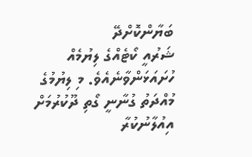ބަޔާންކޮށްދޭ
ޝަރުއީ ކޯޓެއްގެ ލިޔުމެއް ހުށައަޅަންވާނެއެވެ. މި ލިޔުމުގެ މުއްދަތު ގުނާނީ ގޯތި ދޫކުރުމަށް އިއުލާނުކުރާ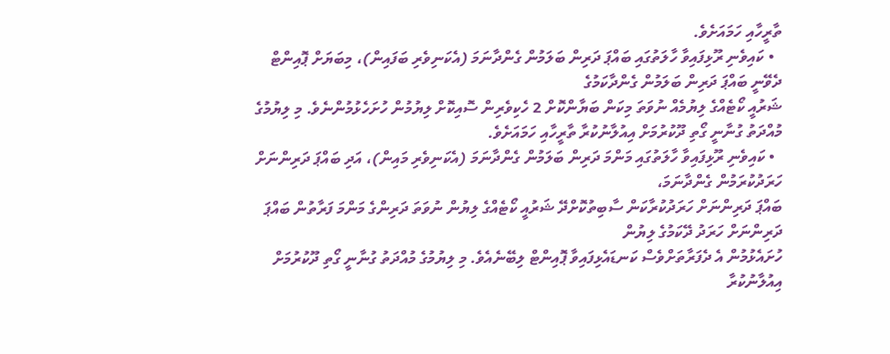ތާރީހާއި ހަމައަށެވެ.
  • ކައިވެނި ރޫޅިފައިވާ ހާލަތުގައި ބައްޕަ ދަރިން ބަލަމުން ގެންދާނަމަ (އެކަނިވެރި ބަފައިން)، މިބަޔަށް ޕޮއިންޓް ދެވޭނީ ބައްޕަ ދަރިން ބަލަމުން ގެންދާކަމުގެ
ޝަރުއީ ކޯޓެއްގެ ލިޔުމެއް ނުވަތަ މިކަން ބަޔާންކޮށް 2 ހެކިވެރިން ސޮއިކޮށް ލިޔުމުން ހުށަހެޅުމުންނެވެ. މި ލިޔުމުގެ މުއްދަތު ގުނާނީ ގޯތި ދޫކުރުމަށް އިއުލާނުކުރާ ތާރީހާއި ހަމައަށެވެ.
  • ކައިވެނި ރޫޅިފައިވާ ހާލަތުގައި މަންމަ ދަރިން ބަލަމުން ގެންދާނަމަ (އެކަނިވެރި މައިން)، އަދި ބައްޕަ ދަރިންނަށް ހަރަދުކުރަމުން ގެންދާނަމަ،
ބައްޕަ ދަރިންނަށް ހަރަދުކުރާކަން ސާބިތުކޮށްދޭ ޝަރުއީ ކޯޓެއްގެ ލިޔުން ނުވަތަ ދަރިންގެ މަންމަ ފަރާތުން ބައްޕަ ދަރިންނަށް ހަރަދު ދޭކަމުގެ ލިޔުން
ހުށައެޅުމުން އެ ދެފަރާތަށްވެސް ކަނޑައެޅިފައިވާ ޕޮއިންޓް ލިބޭނެއެވެ. މި ލިޔުމުގެ މުއްދަތު ގުނާނީ ގޯތި ދޫކުރުމަށް އިއުލާނުކުރާ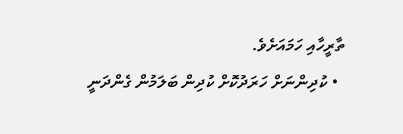ތާރީހާއި ހަމައަށެވެ.
  • ކުދިންނަށް ހަރަދުކޮށް ކުދިން ބަލަމުން ގެންދަނީ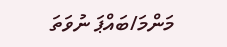މަންމަ/ބައްޕަ ނުވަތަ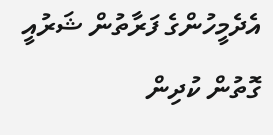އެދެމީހުންގެ ފަރާތުން ޝަރުއީ ގޮތުން ކުދިން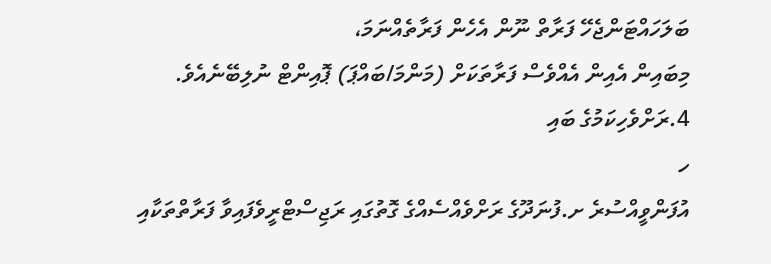ބަލަހައްޓަންޖެހޭ ފަރާތް ނޫން އެހެން ފަރާތެއްނަމަ،
މިބައިން އެއިން އެއްވެސް ފަރާތަކަށް (މަންމަ/ބައްޕަ) ޕޮއިންޓް ނުލިބޭނެއެވެ.
4.ރަށްވެހިކަމުގެ ބައި
ހ
އުފަންވީއްސުރެ ށ.ފުނަދޫގެ ރަށްވެއްސެއްގެ ގޮތުގައި ރަޖިސްޓްރީވެފައިވާ ފަރާތްތަކާއި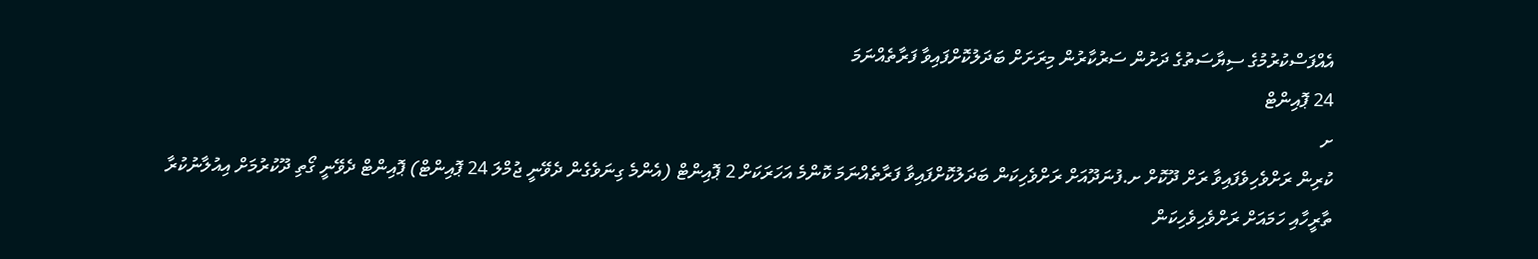އެއްފަސްކުރުމުގެ ސިޔާސަތުގެ ދަށުން ސަރުކާރުން މިރަށަށް ބަދަލުކޮށްފައިވާ ފަރާތެއްނަމަ
24 ޕޮއިންޓް
ށ
ކުރިން ރަށްވެހިވެފައިވާ ރަށް ދޫކޮށް ށ.ފުނަދޫއަށް ރަށްވެހިކަން ބަދަލުކޮށްފައިވާ ފަރާތެއްނަމަ ކޮންމެ އަހަރަކަށް 2 ޕޮއިންޓް (އެންމެ ގިނަވެގެން ދެވޭނީ ޖުމްލަ 24 ޕޮއިންޓް) ޕޮއިންޓް ދެވޭނީ ގޯތި ދޫކުރުމަށް އިއުލާނުކުރާ ތާރީހާއި ހަމައަށް ރަށްވެހިވެހިކަން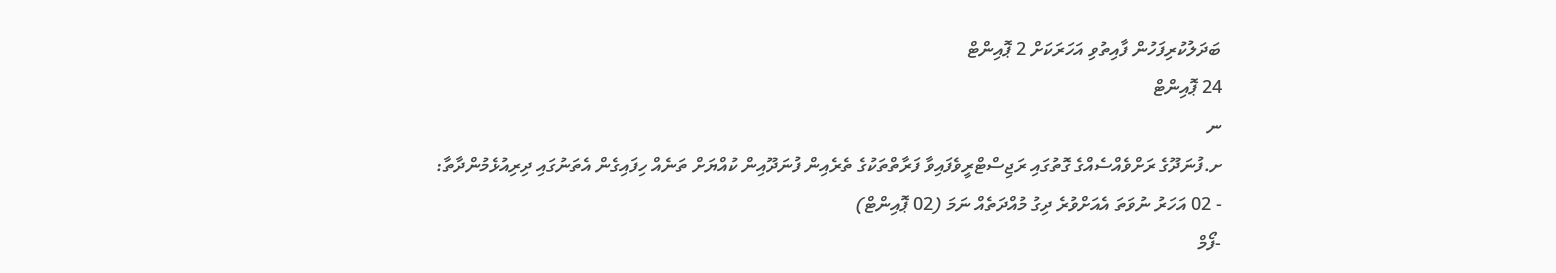ބަދަލުކުރިފަހުން ފާއިތުވި އަހަރަކަށް 2 ޕޮއިންޓް
24 ޕޮއިންޓް
ނ
ށ.ފުނަދޫގެ ރަށްވެއްސެއްގެ ގޮތުގައި ރަޖިސްޓްރީވެފައިވާ ފަރާތްތަކުގެ ތެރެއިން ފުނަދޫއިން ކުއްޔަށް ތަނެއް ހިފައިގެން އެތަނުގައި ދިރިއުޅެމުންދާތާ:
- 02 އަހަރު ނުވަތަ އެއަށްވުރެ ދިގު މުއްދަތެއް ނަމަ (02 ޕޮއިންޓް)
-ފޯމް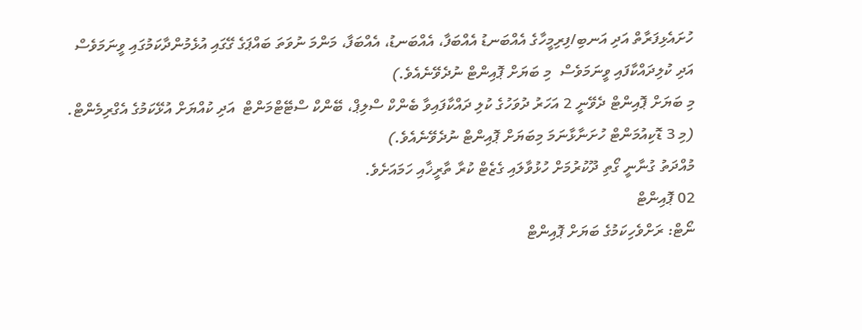ހުށައެޅިފަރާތް އަދި އަނބި/ފިރިމީހާގެ އެއްބަނޑު އެއްބަފާ، އެއްބަނޑު، އެއްބަފާ، މަންމަ ނުވަތަ ބައްޕަގެ ގޭގައި އުޅެމުންދާކަމުގައި ވީނަމަވެސް އަދި ކުލިދައްކާފައި ވީނަމަވެސް  މި ބަޔަށް ޕޮއިންޓް ނުދެވޭނެއެވެ.)
މި ބަޔަށް ޕޮއިންޓް ދެވޭނީ 2 އަހަރު ދުވަހުގެ ކުލި ދައްކާފައިވާ ބެންކް ސްލިޕް، ބޭންކް ސްޓޭޓްމަންޓް  އަދި ކުއްޔަށް އުޅޭކަމުގެ އެގްރިމެންޓް. (މި 3 ޑޮކިއުމަންޓް ހުށަނާޅާނަމަ މިބަޔަށް ޕޮއިންޓް ނުދެވޭނެއެވެ.)
މުއްދަތު ގުނާނީ ގޯތި ދޫކުރުމަށް ހުޅުވާލައި ގެޒެޓް ކުރާ ތާރީޚާއި ހަމައަށެވެ.
02 ޕޮއިންޓް
ނޯޓް: ރަށްވެހިކަމުގެ ބަޔަށް ޕޮއިންޓް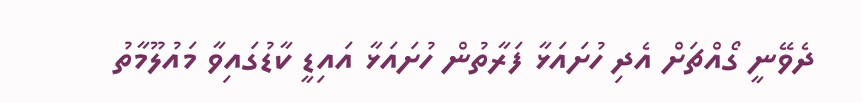ދެވޭނީ ގޯއްޗަށް އެދި ހުށައަޅާ ފަރާތުން ހުށައަޅާ އައިޑީ ކާޑުގައިވާ މައުލޫމާތު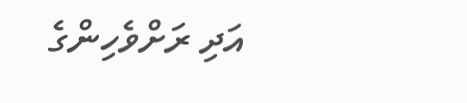އަދި ރަށްވެހިންގެ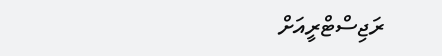ރަޖިސްޓްރީއަށް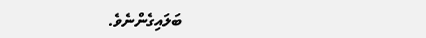ބަލައިގެންނެވެ.